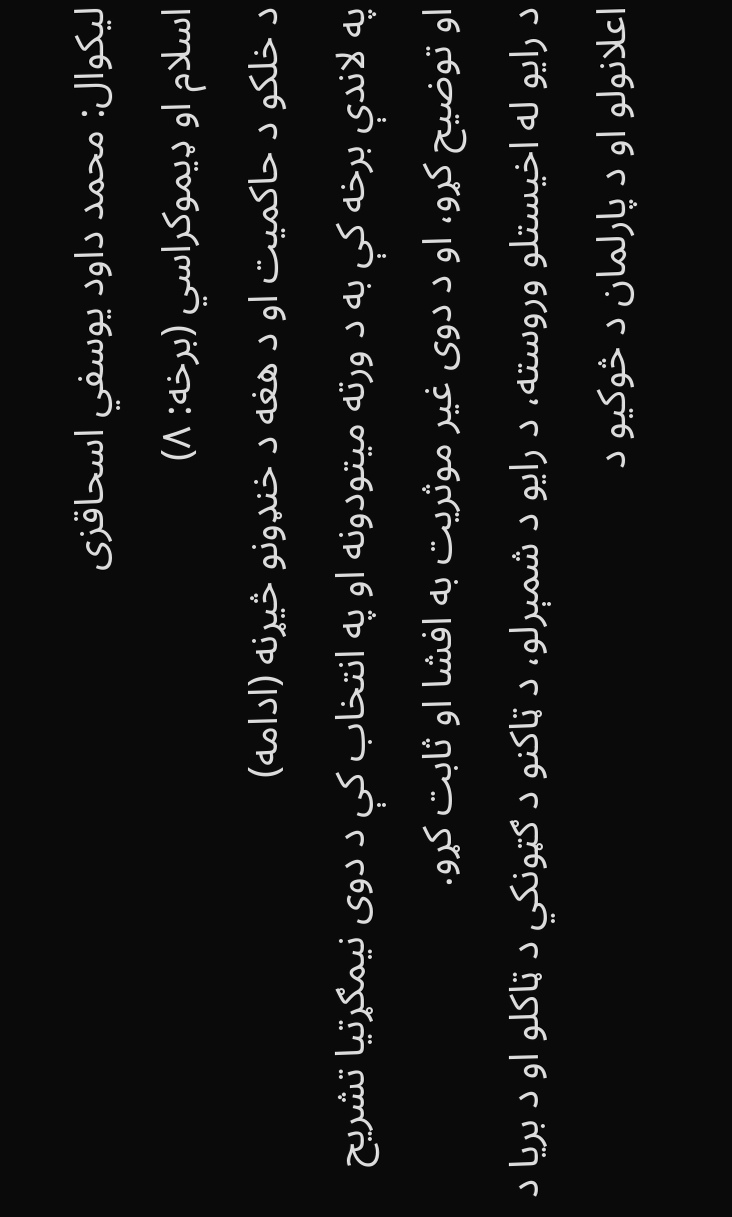لیکوال: محمد داود یوسفي اسحاقزی
اسلام او ډیموکراسي (برخه: ۸)
د خلکو د حاکمیت او د هغه د خنډونو څیړنه (ادامه)
په لاندې برخه کې به د ورته میتودونه او په انتخاب کې د دوی نیمګړتیا تشریح او توضیح کړو، او د دوی غیر موثریت به افشا او ثابت کړو.
د رایو له اخیستلو وروسته، د رایو د شمېرلو، د ټاکنو د ګټونکي د ټاکلو او د بریا د اعلانولو او د پارلمان د څوکیو د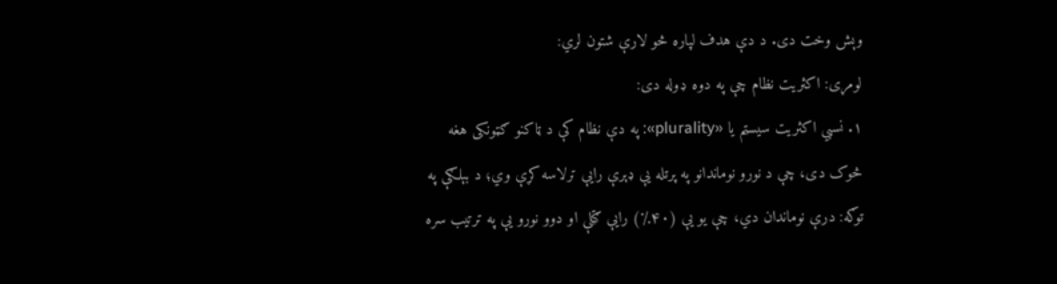وېش وخت دی. د دې هدف لپاره څو لارې شتون لري:
لومړی: اکثریت نظام چې په دوه ډوله دی:
۱. نسبي اکثریت سیسټم یا «plurality»: په دې نظام کې د ټاکنو ګټونکی هغه څوک دی، چې د نورو نوماندانو په پرتله یې ډېرې رایې ترلاسه کړې وي؛ د بېلګې په توګه: درې نوماندان دي، چې یو یې (۴۰٪) رایې ګټلې او دوو نورو یې په ترتیب سره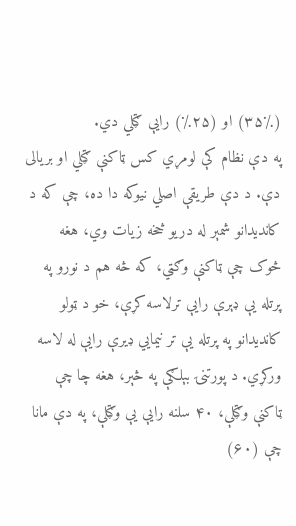(۳۵٪) او (۲۵٪) رایې ګټلي دي.
په دې نظام کې لومړي کس ټاکنې ګټلي او بریالی دې. د دې طریقې اصلي نیوکه دا ده، چې که د کاندیدانو شمېر له دریو څخه زیات وي، هغه څوک چې ټاکنې وګټي، که څه هم د نورو په پرتله یې ډېرې رایې ترلاسه کړې، خو د ټولو کاندیدانو په پرتله یې تر نیمایي ډیرې رایې له لاسه ورکړي. د پورتنۍ بېلګې په څېر، هغه چا چې ټاکنې وګټلې، ۴۰ سلنه رایې یې وګټلې، په دې مانا چې (۶۰)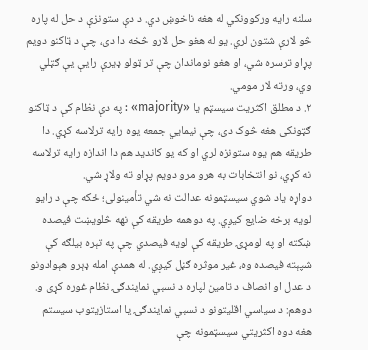سلنه رایه ورکوونکي له هغه ناخوښ دي. د دې ستونزې د حل له پاره څو لارې شتون لري. یو له هغو حل لارو څخه دا دی، چې د ټاکنو دویم پړاو ترسره شي، او هغو نوماندان چې تر ټولو ډیرې رایې یې ګټلي وي، ورته لار مومي.
۲. د مطلق اکثریت سیسټم یا «majority» : په دې نظام کې د ټاکنو ګټونکی هغه څوک دی، چې نیمایي جمعه یوه رایه ترلاسه کړي. دا طریقه هم یوه ستونزه لري او که یو کاندید هم دا اندازه رایه ترلاسه نه کړي، نو انتخابات به هرو مرو دویم پړاو ته ولاړ شي.
دواړه یاد شوي سیسټمونه عدالت نه شي تأمینولی؛ ځکه چې د رایو لویه برخه ضایع کیږي. په دوهمه طریقه کې نهه څلویښت فیصده ښکته او په لومړۍ طریقه کې لویه فیصدي چې په تېره بیلګه کې شپېته فیصده وه، غیر موثره ګڼل کیږي. له همدې امله ډېرو هېوادونو د عدل او انصاف د تامين لپاره د نسبي نمايندګۍ نظام غوره کړی و.
دوهم: د سیاسي اقلیتونو د نسبي نمایندګۍ یا استازیتوب سیستم
هغه دوه اکثریتي سیسټمونه چې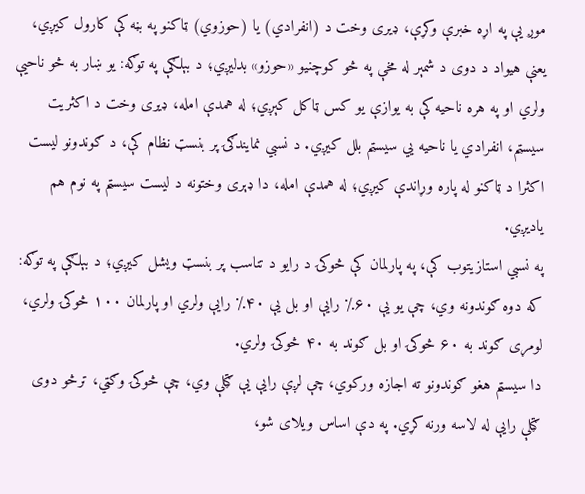موږ یې په اړه خبرې وکړې، ډیری وخت د (انفرادي) یا (حوزوي) ټاکنو په بڼه کې کارول کیږي، یعنې هیواد د دوی د شمېر له مخې په څو کوچنیو «حوزو» بدلیږي؛ د بېلګې په توګه: یو ښار به څو ناحیې ولري او په هره ناحیه کې به یوازې یو کس ټاکل کېږي؛ له همدې امله، ډیری وخت د اکثریت سیسټم، انفرادي یا ناحیه یي سیسټم بلل کیږي. د نسبي نمایندګۍ پر بنسټ نظام کې، د ګوندونو لیست اکثرا د ټاکنو له پاره وړاندې کیږي؛ له همدې امله، دا ډېری وختونه د لیست سیسټم په نوم هم یادیږي.
په نسبي استازیتوب کې، په پارلمان کې څوکۍ د رایو د تناسب پر بنسټ ویشل کیږي؛ د بېلګې په توګه: که دوه ګوندونه وي، چې یو یې ۶۰٪ رایې او بل یې ۴۰٪ رایې ولري او پارلمان ۱۰۰ څوکۍ ولري، لومړی ګوند به ۶۰ څوکۍ او بل ګوند به ۴۰ څوکۍ ولري.
دا سیسټم هغو ګوندونو ته اجازه ورکوي، چې لږې رایې یې ګټلې وي، چې څوکۍ وګټي، ترڅو دوی ګټلې رایې له لاسه ورنه کړي. په دې اساس ویلای شو،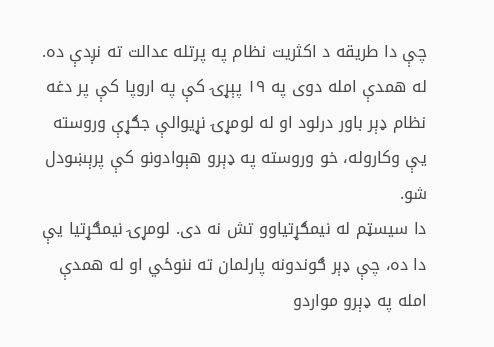چې دا طریقه د اکثریت نظام په پرتله عدالت ته نږدې ده. له همدې امله دوی په ۱۹ پېړۍ کې په اروپا کې پر دغه نظام ډېر باور درلود او له لومړۍ نړیوالې جګړې وروسته یې وکاروله، خو وروسته په ډېرو هېوادونو کې پرېښودل شو.
دا سیسټم له نیمګړتیاوو تش نه دی. لومړۍ نیمګړتیا یې دا ده، چې ډېر ګوندونه پارلمان ته ننوځي او له همدې امله په ډېرو مواردو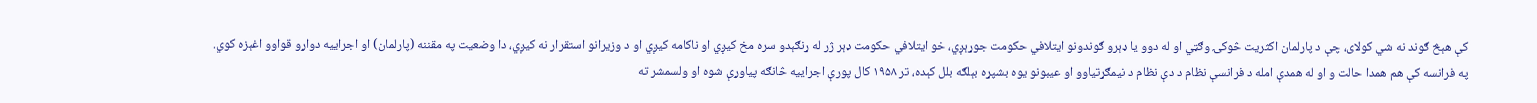کې هېڅ ګوند نه شي کولای، چې د پارلمان اکثریت څوکۍ وګټي او له دوو یا ډېرو ګوندونو ایتلافي حکومت جوړېږي، خو ایتلافي حکومت ډېر ژر له ړنګېدو سره مخ کیږي او ناکامه کیږي او د وزیرانو استقرار نه کیږي، دا وضعیت په مقننه (پارلمان) او اجراییه دواړو قواوو اغېزه کوي. په فرانسه کې هم همدا حالت و او له همدې امله د فرانسې نظام د دې نظام د نیمګړتیاوو او عیبونو یوه بشپړه بېلګه بلل کېده، تر ۱۹۵۸ کال پورې اجراییه څانګه پیاوړې شوه او ولسمشر ته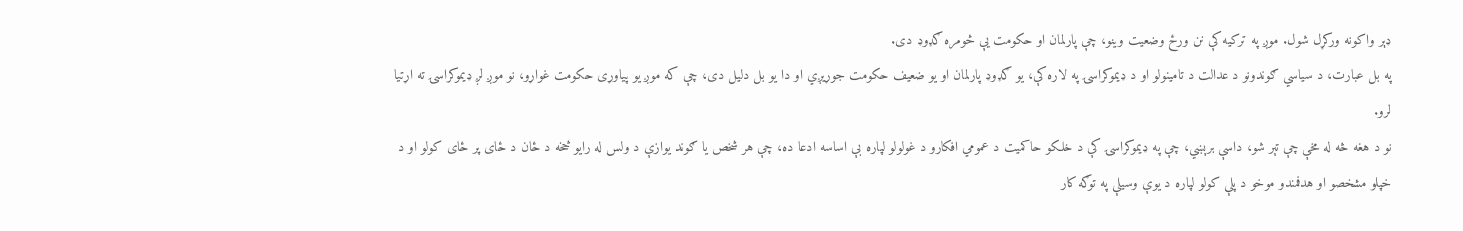ډېر واکونه ورکړل شول. موږ په ترکیه کې نن ورځ وضعیت وینو، چې پارلمان او حکومت یې څومره ګډوډ دی.
په بل عبارت، د سیاسي ګوندونو د عدالت د تامینولو او د ډیموکراسۍ په لاره کې، یو ګډوډ پارلمان او یو ضعیف حکومت جوړیږي او دا یو بل دلیل دی، چې که موږ یو پیاوړی حکومت غواړو، نو موږ لږ ډیموکراسۍ ته اړتیا لرو.
نو د هغه څه له مخې چې تېر شو، داسې برېښي، چې په ډیموکراسۍ کې د خلکو حاکمیت د عمومي افکارو د غولولو لپاره بې اساسه ادعا ده، چې هر شخص یا ګوند یوازې د ولس له رایو څخه د ځان د ځای پر ځای کولو او د خپلو مشخصو او هدفمندو موخو د پلې کولو لپاره د یوې وسیلې په توګه کار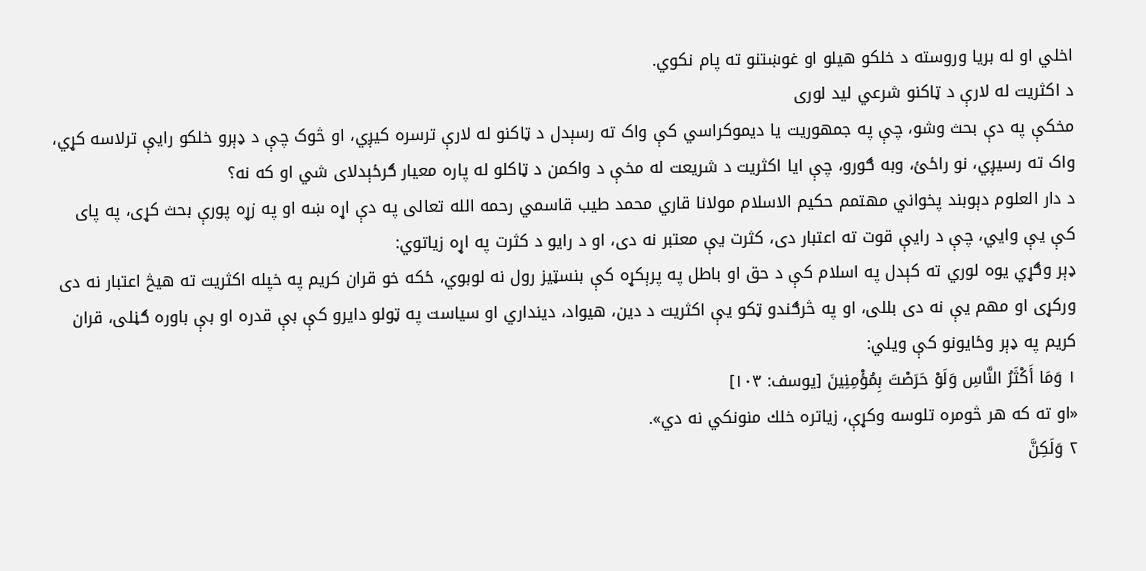اخلي او له بریا وروسته د خلکو هیلو او غوښتنو ته پام نکوي.
د اکثريت له لارې د ټاکنو شرعي ليد لوری
مخکې په دې بحث وشو، چې په جمهوريت يا ديموکراسي کې واک ته رسېدل د ټاکنو له لارې ترسره کيږي، او څوک چې د ډېرو خلکو رايې ترلاسه کړي، واک ته رسيږي، نو راځئ، وبه ګورو، چې ايا اکثريت د شريعت له مخې د واکمن د ټاکلو له پاره معيار ګرځېدلای شي او که نه؟
د دار العلوم دېوبند پخواني مهتمم حکيم الاسلام مولانا قاري محمد طيب قاسمي رحمه الله تعالی په دې اړه ښه او په زړه پورې بحث کړی، په پای کې يې وايي، چې د رايې قوت ته اعتبار دی، کثرت يې معتبر نه دی، او د رايو د کثرت په اړه زياتوي:
ډېر وګړي يوه لوري ته کېدل په اسلام کې د حق او باطل په پرېکړه کې بنسټيز رول نه لوبوي، ځکه خو قران کريم په خپله اکثريت ته هيڅ اعتبار نه دی ورکړی او مهم يې نه دی بللی، او په څرګندو ټکو يې اکثريت د دين، هيواد، دينداري او سياست په ټولو دايرو کې بې قدره او بې باوره ګڼلی، قران کريم په ډېر وځايونو کې ويلي:
۱ وَمَا أَكْثَرُ النَّاسِ وَلَوْ حَرَصْتَ بِمُؤْمِنِينَ [يوسف: ١٠٣]
«او ته كه هر څومره تلوسه وكړې، زياتره خلك منونكي نه دي».
۲ وَلَكِنَّ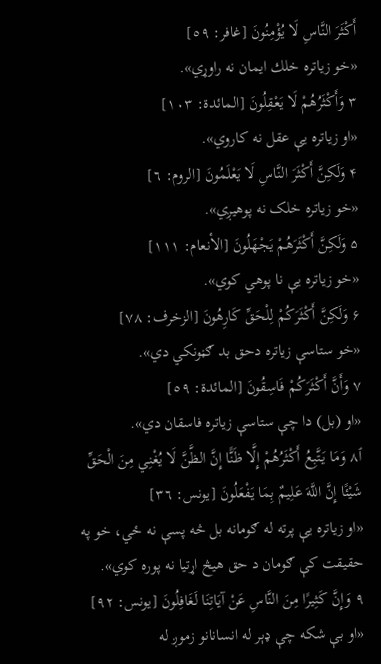أَكْثَرَ النَّاسِ لَا يُؤْمِنُونَ [غافر: ٥٩]
«خو زياتره خلك ايمان نه راوړي».
۳ وَأَكْثَرُهُمْ لَا يَعْقِلُونَ [المائدة: ١٠٣]
«او زياتره يې عقل نه كاروي».
۴ وَلَكِنَّ أَكْثَرَ النَّاسِ لَا يَعْلَمُونَ [الروم: ٦]
«خو زياتره خلک نه پوهيږي».
۵ وَلَكِنَّ أَكْثَرَهُمْ يَجْهَلُونَ [الأنعام: ١١١]
«خو زياتره يې نا پوهي كوي».
۶ وَلَكِنَّ أَكْثَرَكُمْ لِلْحَقِّ كَارِهُونَ [الزخرف: ٧٨]
«خو ستاسې زياتره دحق بد ګڼونكي دي».
۷ وَأَنَّ أَكْثَرَكُمْ فَاسِقُونَ [المائدة: ٥٩]
«او (بل) دا چې ستاسې زياتره فاسقان دي».
ٱ۸ وَمَا يَتَّبِعُ أَكْثَرُهُمْ إِلَّا ظَنًّا إِنَّ الظَّنَّ لَا يُغْنِي مِنَ الْحَقِّ شَيْئًا إِنَّ اللَّهَ عَلِيمٌ بِمَا يَفْعَلُونَ [يونس: ٣٦]
«او زياتره يې پرته له ګومانه بل څه پسې نه ځي، خو په حقيقت كې ګومان د حق هيڅ اړتيا نه پوره كوي».
۹ وَإِنَّ كَثِيرًا مِنَ النَّاسِ عَنْ آيَاتِنَا لَغَافِلُونَ [يونس: ٩٢]
«او بې شكه چې ډېر له انسانانو زموږ له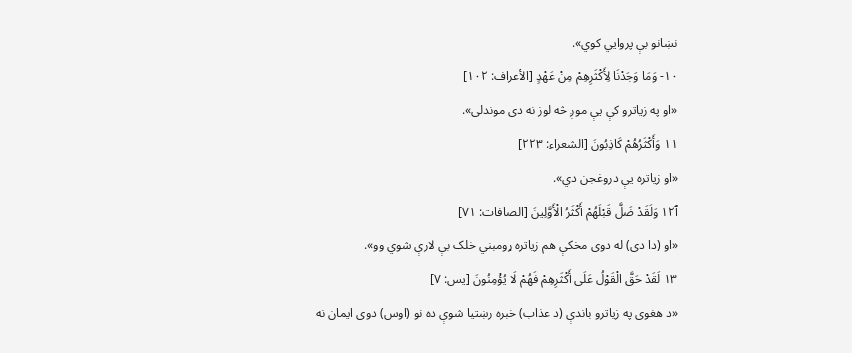نښانو بې پروايي كوي».
۱۰- وَمَا وَجَدْنَا لِأَكْثَرِهِمْ مِنْ عَهْدٍ [الأعراف: ١٠٢]
«او په زياترو كې يې موږ څه لوز نه دى موندلى».
۱۱ وَأَكْثَرُهُمْ كَاذِبُونَ [الشعراء: ٢٢٣]
«او زياتره يې دروغجن دي».
ٱ۱۲ وَلَقَدْ ضَلَّ قَبْلَهُمْ أَكْثَرُ الْأَوَّلِينَ [الصافات: ٧١]
«او (دا دى) له دوى مخكې هم زياتره ړومبني خلک بې لارې شوي وو».
۱۳ لَقَدْ حَقَّ الْقَوْلُ عَلَى أَكْثَرِهِمْ فَهُمْ لَا يُؤْمِنُونَ [يس: ٧]
«د هغوى په زياترو باندې (د عذاب) خبره رښتيا شوې ده نو (اوس) دوى ايمان نه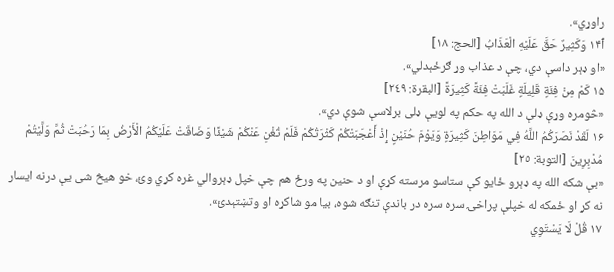راوړي».
ٱ۱۴ وَكَثِيرٌ حَقَّ عَلَيْهِ الْعَذَابُ [الحج: ١٨]
«او ډېر داسې دي، چې د عذاب وړ ګرځېدلي».
۱۵ كَمْ مِنْ فِئَةٍ قَلِيلَةٍ غَلَبَتْ فِئَةً كَثِيرَةً [البقرة: ٢٤٩]
«څومره وړې ډلې د الله په حكم په لويې ډلى برلاسې شوې دي».
۱۶ لَقَدْ نَصَرَكُمُ اللَّهُ فِي مَوَاطِنَ كَثِيرَةٍ وَيَوْمَ حُنَيْنٍ إِذْ أَعْجَبَتْكُمْ كَثْرَتُكُمْ فَلَمْ تُغْنِ عَنْكُمْ شَيْئًا وَضَاقَتْ عَلَيْكُمُ الْأَرْضُ بِمَا رَحُبَتْ ثُمَّ وَلَّيْتُمْ مُدْبِرِينَ [التوبة: ٢٥]
«بې شكه الله په ډېرو ځايو كې ستاسو مرسته كړې او د حنين په ورځ هم چې خپل ډېروالي غره كړي وئ، خو هيڅ شى يې درنه ايسار نه كړ او ځمكه له خپلې پراخۍ سره سره در باندې تنګه شوه، بيا مو شاكړه او وتښتېدئ».
۱۷ قُلْ لَا يَسْتَوِي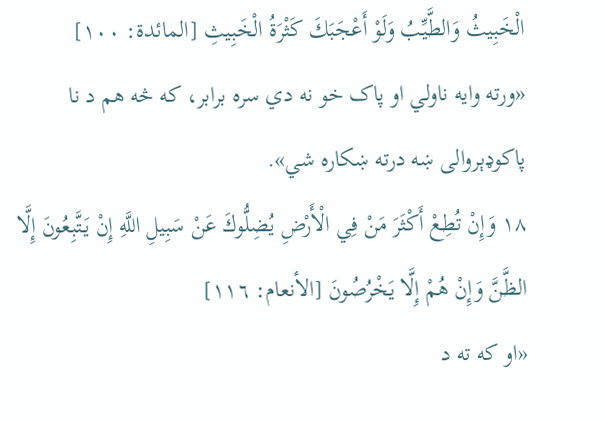الْخَبِيثُ وَالطَّيِّبُ وَلَوْ أَعْجَبَكَ كَثْرَةُ الْخَبِيثِ [المائدة: ١٠٠]
«ورته وايه ناولي او پاک خو نه دي سره برابر، كه څه هم د نا پاكوډېروالى ښه درته ښكاره شي».
۱۸ وَإِنْ تُطِعْ أَكْثَرَ مَنْ فِي الْأَرْضِ يُضِلُّوكَ عَنْ سَبِيلِ اللَّهِ إِنْ يَتَّبِعُونَ إِلَّا الظَّنَّ وَإِنْ هُمْ إِلَّا يَخْرُصُونَ [الأنعام: ١١٦]
«او كه ته د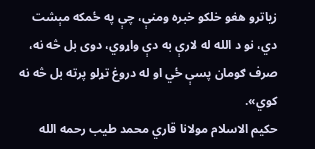زياترو هغو خلكو خبره ومنې، چې په ځمكه مېشت دي، نو د الله له لارې به دې واړوي، دوى بل څه نه، صرف ګومان پسې ځي او له دروغ تړلو پرته بل څه نه كوي».
حکيم الاسلام مولانا قاري محمد طيب رحمه الله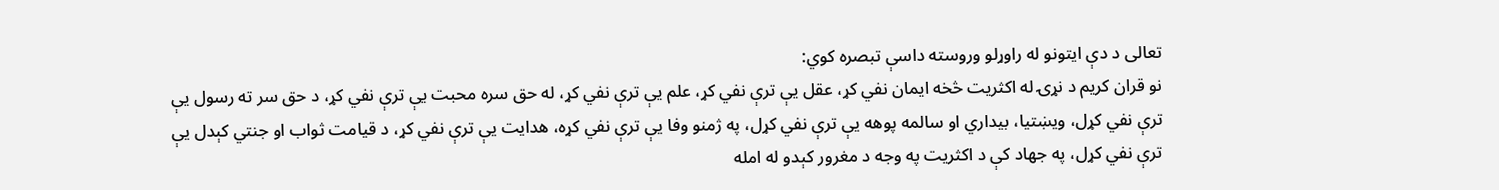تعالی د دې ايتونو له راوړلو وروسته داسې تبصره کوي:
نو قران کريم د نړۍ له اکثريت څخه ايمان نفي کړ، عقل يې ترې نفي کړ، علم يې ترې نفي کړ، له حق سره محبت يې ترې نفي کړ، د حق سر ته رسول يې ترې نفي کړل، ويښتيا، بيداري او سالمه پوهه يې ترې نفي کړل، په ژمنو وفا يې ترې نفي کړه، هدايت يې ترې نفي کړ، د قيامت ثواب او جنتي کېدل يې ترې نفي کړل، په جهاد کې د اکثريت په وجه د مغرور کېدو له امله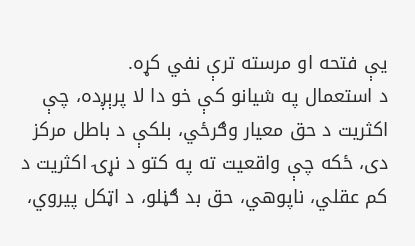يې فتحه او مرسته ترې نفي کړه.
د استعمال په شيانو کې خو دا لا پرېږده، چې اکثريت د حق معيار وګرځي، بلکې د باطل مرکز دی، ځکه چې واقعيت ته په کتو د نړۍ اکثريت د کم عقلي، ناپوهي، حق بد ګڼلو، د اټکل پيروي،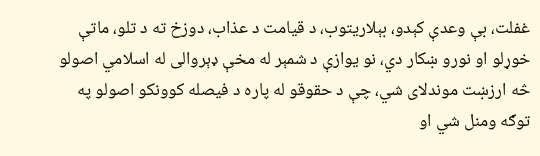غفلت، بې وعدې کېدو، بېلاريتوب، د قيامت د عذاب، دوزخ ته د تلو، ماتې خوړلو او نورو ښکار دي، نو يوازې د شمېر له مخې ډېروالی له اسلامي اصولو څه ارزښت موندلای شي، چې د حقوقو له پاره د فيصله کوونکو اصولو په توګه ومنل شي او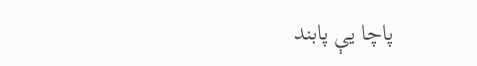پاچا يې پابند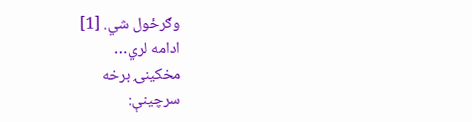وګرځول شي. [1]
ادامه لري…
مخکینۍ برخه
سرچینې: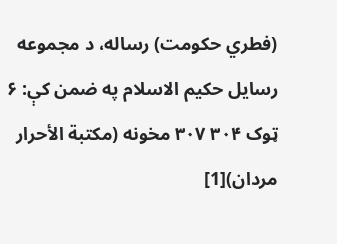(فطري حکومت) رساله، د مجموعه رسايل حکيم الاسلام په ضمن کې: ۶ ټوک ۳۰۴ ۳۰۷ مخونه (مکتبة الأحرار مردان)[1]